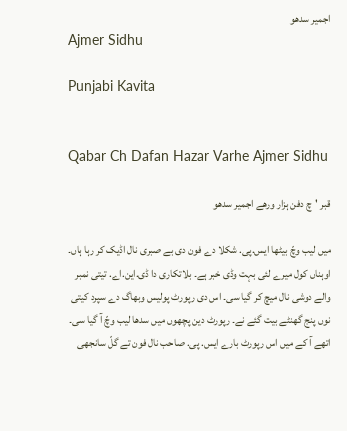اجمیر سدھو
Ajmer Sidhu

Punjabi Kavita


Qabar Ch Dafan Hazar Varhe Ajmer Sidhu

قبر 'چ دفن ہزار ورھے اجمیر سدھو

میں لیب وچّ بیٹھا ایس.پی. شکلا دے فون دی بے صبری نال اڈیک کر رہا ہاں۔ اوہناں کول میرے لئی بہت وڈی خبر ہے۔ بلاتکاری دا ڈی.این.اے. تیتی نمبر والے دوشی نال میچ کر گیا سی۔ اس دی رپورٹ پولیس وبھاگ دے سپرد کیتی نوں پنج گھنٹے بیت گئے نے۔ رپورٹ دین پچھوں میں سدھا لیب وچّ آ گیا سی۔ اتھے آ کے میں اس رپورٹ بارے ایس. پی. صاحب نال فون تے گلّ سانجھی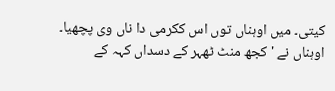کیتی۔ میں اوہناں توں اس ککرمی دا ناں وی پچھیا۔ اوہناں نے 'کجھ منٹ ٹھہر کے دسداں کہہ کے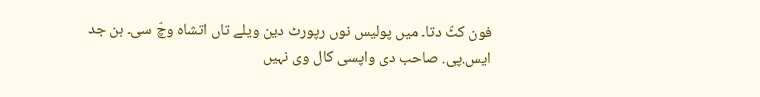فون کٹّ دتا۔ میں پولیس نوں رپورٹ دین ویلے تاں اتشاہ وچّ سی۔ ہن جد ایس.پی. صاحب دی واپسی کال وی نہیں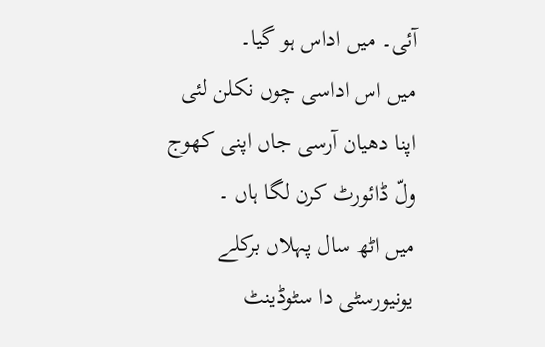آئی۔ میں اداس ہو گیا۔
میں اس اداسی چوں نکلن لئی اپنا دھیان آرسی جاں اپنی کھوج ولّ ڈائورٹ کرن لگا ہاں ۔
میں اٹھ سال پہلاں برکلے یونیورسٹی دا سٹوڈینٹ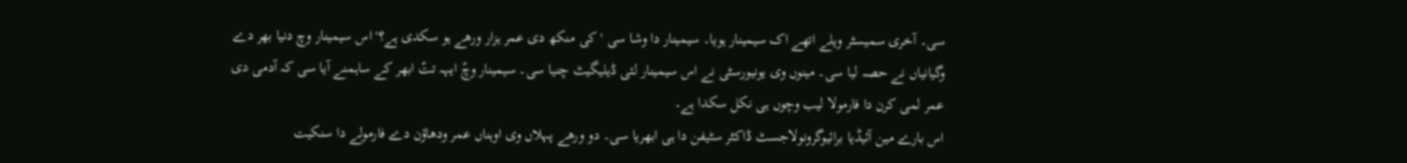سی۔ آخری سمیسٹر ویلے اتھے اک سیمینار ہویا۔ سیمینار دا وشا سی 'کی منکھ دی عمر ہزار ورھے ہو سکدی ہے؟' اس سیمینار وچ دنیا بھر دے وگیانیاں نے حصہ لیا سی۔ مینوں وی یونیورسٹی نے اس سیمینار لئی ڈیلیگیٹ چنیا سی۔ سیمینار وچّ ایہہ تتّ ابھر کے ساہمنے آیا سی کہ آدمی دی عمر لمی کرن دا فارمولا لیب وچوں ہی نکل سکدا ہے۔
اس بارے مین آئیڈیا برائیوگرونولاجسٹ ڈاکٹر سٹیفن دا ہی ابھریا سی۔ دو ورھے پہلاں وی اوہناں عمر ودھاؤن دے فارمولے دا سنکیت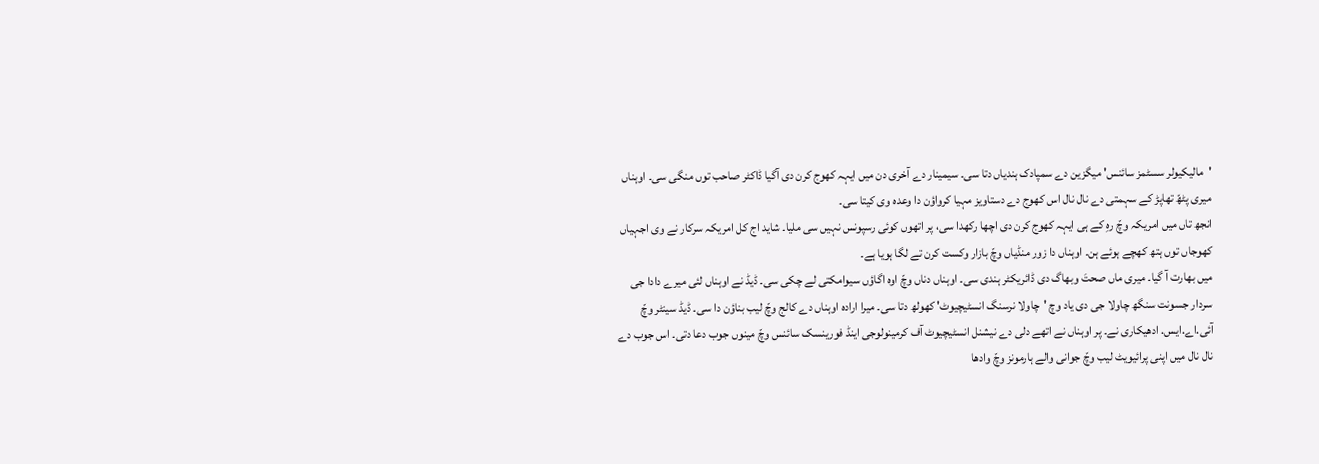'مالیکیولر سسٹمز سائنس' میگزین دے سمپادک ہندیاں دتا سی۔ سیمینار دے آخری دن میں ایہہ کھوج کرن دی آگیا ڈاکٹر صاحب توں منگی سی۔ اوہناں میری پٹھّ تھاپڑ کے سہمتی دے نال نال اس کھوج دے دستاویز مہیا کرواؤن دا وعدہ وی کیتا سی۔
انجھ تاں میں امریکہ وچّ رہِ کے ہی ایہہ کھوج کرن دی اچھا رکھدا سی، پر اتھوں کوئی رسپونس نہیں سی ملیا۔ شاید اج کل امریکہ سرکار نے وی اجہیاں کھوجاں توں ہتھ کھچے ہوئے ہن۔ اوہناں دا زور منڈیاں وچّ بازار وکست کرن تے لگا ہویا ہے۔
میں بھارت آ گیا۔ میری ماں صحتَ وبھاگ دی ڈائریکٹر ہندی سی۔ اوہناں دناں وچّ اوہ اگاؤں سیوامکتی لے چکی سی۔ ڈیڈ نے اوہناں لئی میرے دادا جی سردار جسونت سنگھ چاولا جی دی یاد وچ 'چاولا نرسنگ انسٹیچیوٹ' کھولھ دتا سی۔ میرا ارادہ اوہناں دے کالج وچّ لیب بناؤن دا سی۔ ڈیڈ سینٹر وچّ آئی.اے.ایس. ادھیکاری نے۔ پر اوہناں نے اتھے دلی دے نیشنل انسٹیچیوٹ آف کرمینولوجی اینڈ فورینسک سائنس وچّ مینوں جوب دعا دتی۔ اس جوب دے نال نال میں اپنی پرائیویٹ لیب وچّ جوانی والے ہارمونز وچّ وادھا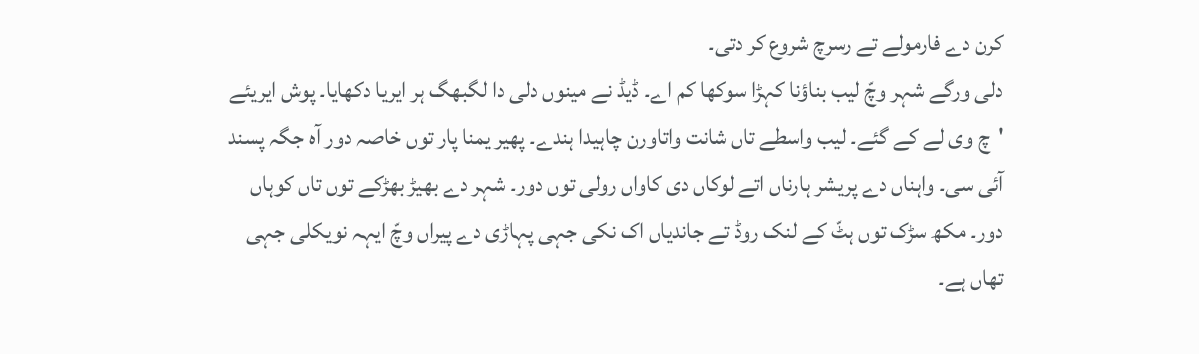کرن دے فارمولے تے رسرچ شروع کر دتی۔
دلی ورگے شہر وچّ لیب بناؤنا کہڑا سوکھا کم اے۔ ڈیڈ نے مینوں دلی دا لگبھگ ہر ایریا دکھایا۔ پوش ایریئے 'چ وی لے کے گئے۔ لیب واسطے تاں شانت واتاورن چاہیدا ہندے۔ پھیر یمنا پار توں خاصہ دور آہ جگہ پسند آئی سی۔ واہناں دے پریشر ہارناں اتے لوکاں دی کاواں رولی توں دور۔ شہر دے بھیڑ بھڑکے توں تاں کوہاں دور۔ مکھ سڑک توں ہٹّ کے لنک روڈ تے جاندیاں اک نکی جہی پہاڑی دے پیراں وچّ ایہہ نویکلی جہی تھاں ہے۔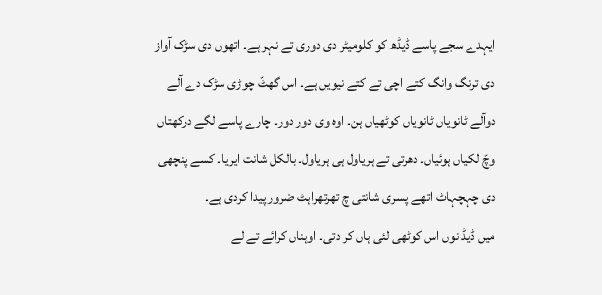ایہدے سجے پاسے ڈیڈھ کو کلومیٹر دی دوری تے نہر ہے۔ اتھوں دی سڑک آواز دی ترنگ وانگ کتے اچی تے کتے نیویں ہے۔ اس گھٹّ چوڑی سڑک دے آلے دوآلے ٹانویاں ٹانویاں کوٹھیاں ہن۔ اوہ وی دور دور۔ چارے پاسے لگے درکھتاں وچّ لکیاں ہوئیاں۔ دھرتی تے ہریاول ہی ہریاول۔ بالکل شانت ایریا۔ کسے پنچھی دی چہچہاٹ اتھے پسری شانتی چ تھرتھراہٹ ضرور پیدا کردی ہے۔
میں ڈیڈ نوں اس کوٹھی لئی ہاں کر دتی۔ اوہناں کرائے تے لے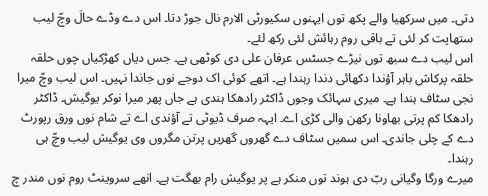دتی۔ میں سرکھیا والے پکھ توں ایہنوں سکیورٹی الارم نال جوڑ دتا۔ اس دے وڈے حالَ وچّ لیب ستھاپت کر لئی تے باقی روم رہائش لئی رکھ لئے۔
اس لیب دے سبھ توں نیڑے جسٹس عرفان علی دی کوٹھی ہے۔ جس دیاں کھڑکیاں چوں حلقہ حلقہ پرکاش باہر آؤندا دکھائی دندا رہندا ہے۔ اتھے کوئی اک دوجے نوں جاندا نہیں۔ اس لیب وچّ میرا نجی سٹاف ہندا ہے۔ میری سہائک وجوں ڈاکٹر رادھکا ہندی ہے جاں پھر میرا نوکر یوگیش۔ ڈاکٹر رادھکا کم پرتی بھاونا رکھن والی کڑی اے۔ ایہہ صرف ڈیوٹی تے آؤندی اے تے شام نوں ورق رپورٹ دے کے چلی جاندی۔ اس سمیں سٹاف دے گھروں گھریں پرتن مگروں وی یوگیش لیب وچّ ہی رہندا۔
میرے ورگا وگیانی ربّ دی ہوند توں منکر ہے پر یوگیش رام بھگت ہے۔ انھے سروینٹ روم نوں مندر چ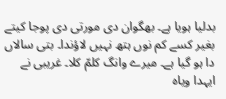بدلیا ہویا ہے۔ بھگوان دی مورتی دی پوجا کیتے بغیر کسے کم نوں ہتھ نہیں لاؤندا۔ بتی سالاں دا ہو گیا ہے۔ میرے وانگ کلمّ کلا۔ غریبی نے ایہدا ویاہ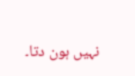نہیں ہون دتا۔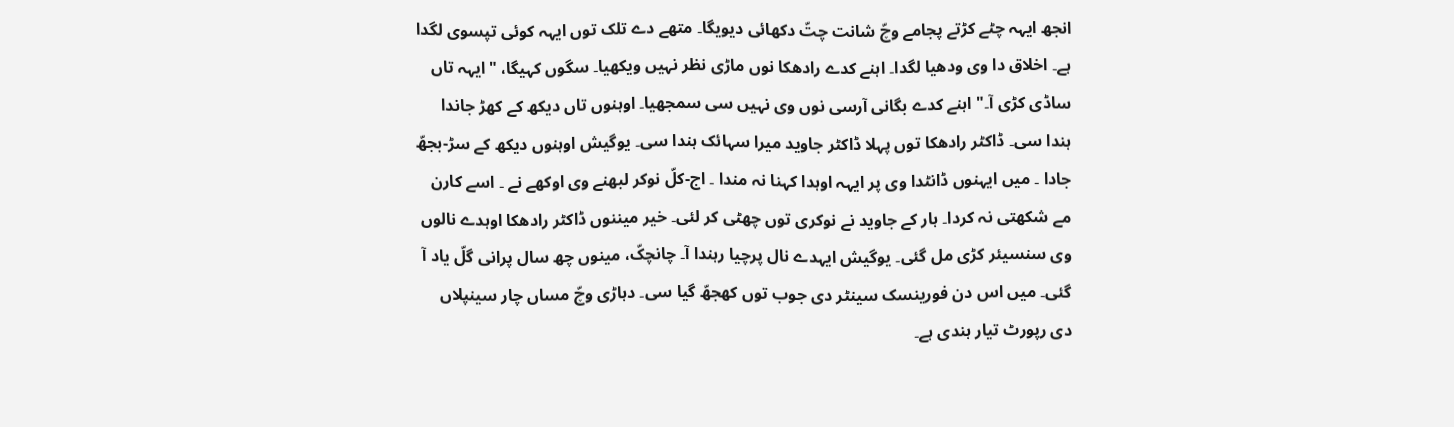انجھ ایہہ چٹے کڑتے پجامے وچّ شانت چتّ دکھائی دیویگا۔ متھے دے تلک توں ایہہ کوئی تپسوی لگدا ہے۔ اخلاق دا وی ودھیا لگدا۔ اہنے کدے رادھکا نوں ماڑی نظر نہیں ویکھیا۔ سگوں کہیگا، "ایہہ تاں ساڈی کڑی آ۔" اہنے کدے بگانی آرسی نوں وی نہیں سی سمجھیا۔ اوہنوں تاں دیکھ کے کھڑ جاندا ہندا سی۔ ڈاکٹر رادھکا توں پہلا ڈاکٹر جاوید میرا سہائک ہندا سی۔ یوگیش اوہنوں دیکھ کے سڑ-بجھّ جادا ۔ میں ایہنوں ڈانٹدا وی پر ایہہ اوہدا کہنا نہ مندا ۔ اج-کلّ نوکر لبھنے وی اوکھے نے ۔ اسے کارن مے شکھتی نہ کردا۔ ہار کے جاوید نے نوکری توں چھٹی کر لئی۔ خیر میننوں ڈاکٹر رادھکا اوہدے نالوں وی سنسیئر کڑی مل گئی۔ یوگیش ایہدے نال پرچیا رہندا آ۔ چانچکّ، مینوں چھ سال پرانی گلّ یاد آ گئی۔ میں اس دن فورینسک سینٹر دی جوب توں کھجھّ گیا سی۔ دہاڑی وچّ مساں چار سینپلاں دی رپورٹ تیار ہندی ہے۔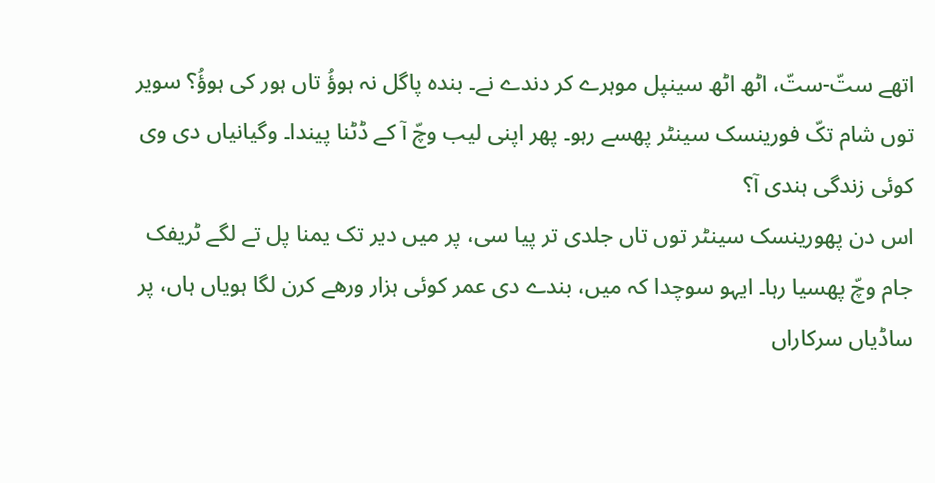اتھے ستّ-ستّ، اٹھ اٹھ سینپل موہرے کر دندے نے۔ بندہ پاگل نہ ہوؤُ تاں ہور کی ہوؤُ؟ سویر توں شام تکّ فورینسک سینٹر پھسے رہو۔ پھر اپنی لیب وچّ آ کے ڈٹنا پیندا۔ وگیانیاں دی وی کوئی زندگی ہندی آ؟
اس دن پھورینسک سینٹر توں تاں جلدی تر پیا سی، پر میں دیر تک یمنا پل تے لگے ٹریفک جام وچّ پھسیا رہا۔ ایہو سوچدا کہ میں، بندے دی عمر کوئی ہزار ورھے کرن لگا ہویاں ہاں، پر ساڈیاں سرکاراں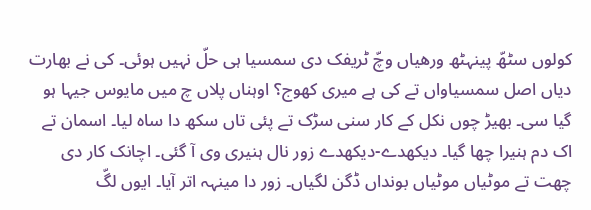کولوں سٹھّ پینہٹھ ورھیاں وچّ ٹریفک دی سمسیا ہی حلّ نہیں ہوئی۔ کی نے بھارت دیاں اصل سمسیاواں تے کی ہے میری کھوج؟ اوہناں پلاں چ میں مایوس جیہا ہو گیا سی۔ بھیڑ چوں نکل کے کار سنی سڑک تے پئی تاں سکھ دا ساہ لیا۔ اسمان تے اک دم ہنیرا چھا گیا۔ دیکھدے-دیکھدے زور نال ہنیری وی آ گئی۔ اچانک کار دی چھت تے موٹیاں موٹیاں بونداں ڈگن لگیاں۔ زور دا مینہہ اتر آیا۔ ایوں لگّ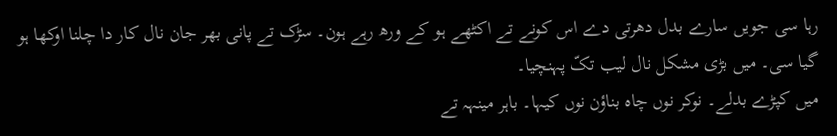رہا سی جویں سارے بدل دھرتی دے اس کونے تے اکٹھے ہو کے ورھ رہے ہون۔ سڑک تے پانی بھر جان نال کار دا چلنا اوکھا ہو گیا سی۔ میں بڑی مشکل نال لیب تکّ پہنچیا۔
میں کپڑے بدلے۔ نوکر نوں چاہ بناؤن نوں کیہا۔ باہر مینہہ تے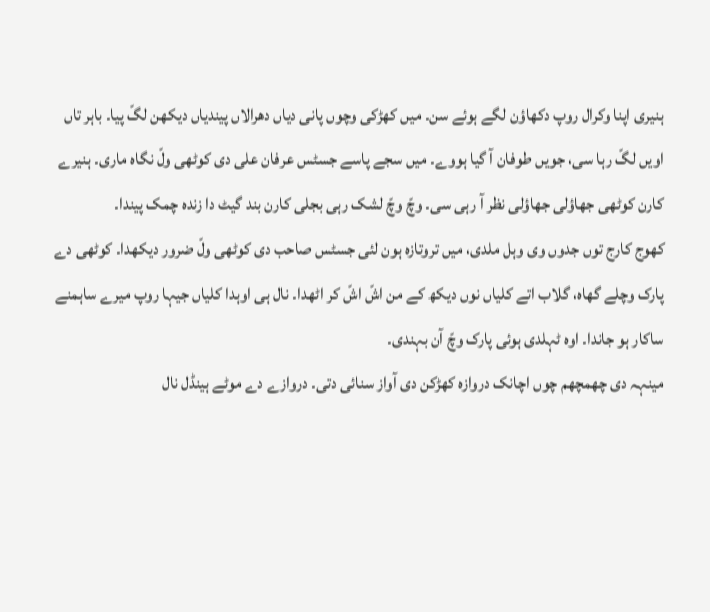ہنیری اپنا وکرال روپ دکھاؤن لگے ہوئے سن۔ میں کھڑکی وچوں پانی دیاں دھرالاں پیندیاں دیکھن لگّ پیا۔ باہر تاں اویں لگّ رہا سی، جویں طوفان آ گیا ہووے۔ میں سجے پاسے جسٹس عرفان علی دی کوٹھی ولّ نگاہ ماری۔ ہنیرے کارن کوٹھی جھاؤلی جھاؤلی نظر آ رہی سی۔ وچّ وچّ لشک رہی بجلی کارن بند گیٹ دا زندہ چمک پیندا۔
کھوج کارج توں جدوں وی وہل ملدی، میں تروتازہ ہون لئی جسٹس صاحب دی کوٹھی ولّ ضرور دیکھدا۔ کوٹھی دے پارک وچلے گھاہ، گلاب اتے کلیاں نوں دیکھ کے من اشّ اشّ کر اٹھدا۔ نال ہی اوہدا کلیاں جیہا روپ میرے ساہمنے ساکار ہو جاندا۔ اوہ ٹہلدی ہوئی پارک وچّ آن بہندی۔
مینہہ دی چھمچھم چوں اچانک دروازہ کھڑکن دی آواز سنائی دتی۔ دروازے دے موٹے ہینڈل نال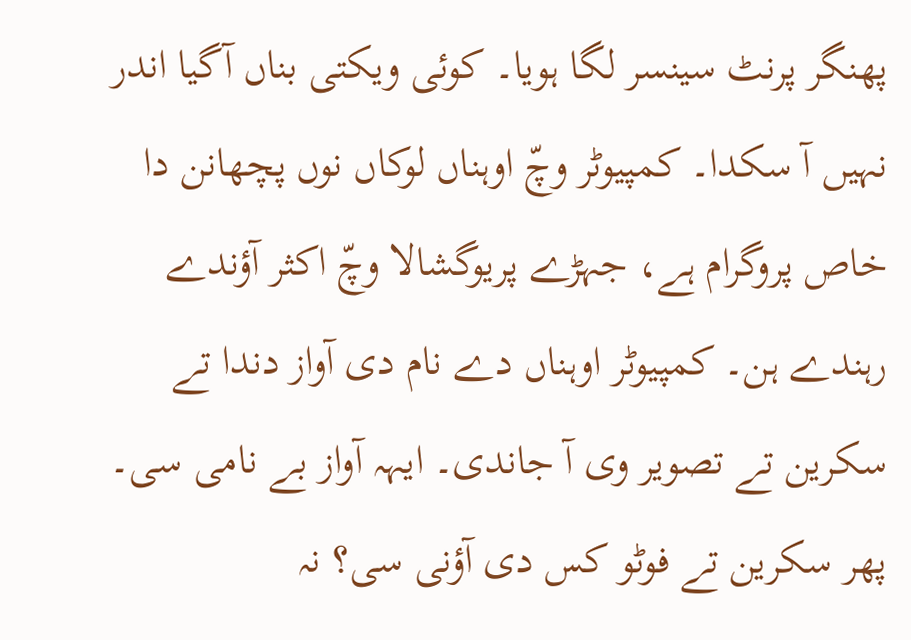پھنگر پرنٹ سینسر لگا ہویا۔ کوئی ویکتی بناں آگیا اندر نہیں آ سکدا۔ کمپیوٹر وچّ اوہناں لوکاں نوں پچھانن دا خاص پروگرام ہے، جہڑے پریوگشالا وچّ اکثر آؤندے رہندے ہن۔ کمپیوٹر اوہناں دے نام دی آواز دندا تے سکرین تے تصویر وی آ جاندی۔ ایہہ آواز بے نامی سی۔ پھر سکرین تے فوٹو کس دی آؤنی سی؟ نہ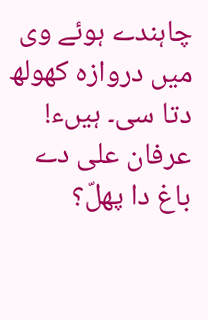چاہندے ہوئے وی میں دروازہ کھولھ دتا سی۔ ہیںء! عرفان علی دے باغ دا پھلّ؟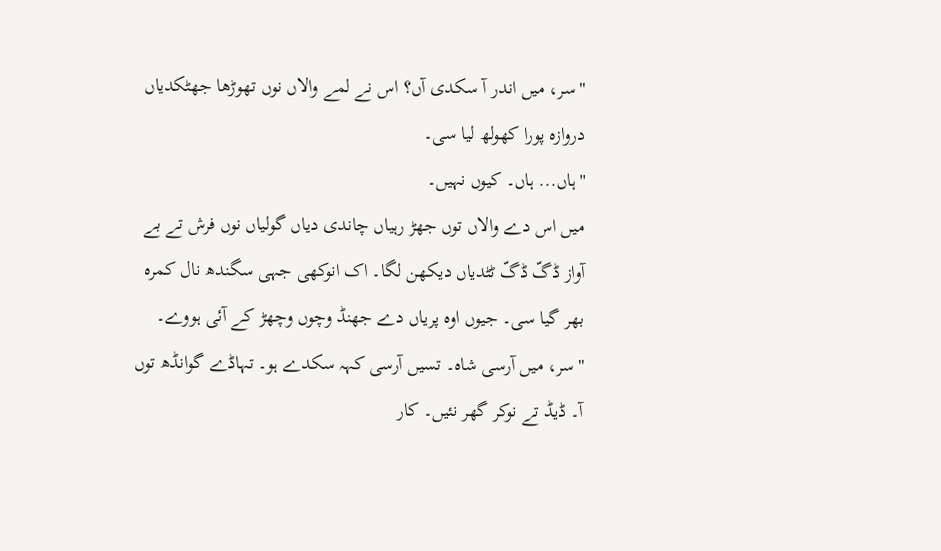''سر، میں اندر آ سکدی آں؟ اس نے لمے والاں نوں تھوڑھا جھٹکدیاں دروازہ پورا کھولھ لیا سی۔
''ہاں... ہاں۔ کیوں نہیں۔
میں اس دے والاں توں جھڑ رہیاں چاندی دیاں گولیاں نوں فرش تے بے آواز ڈگّ ڈگّ ٹٹدیاں دیکھن لگا۔ اک انوکھی جہی سگندھ نال کمرہ بھر گیا سی۔ جیوں اوہ پریاں دے جھنڈ وچوں وچھڑ کے آئی ہووے۔
''سر، میں آرسی شاہ۔ تسیں آرسی کہہ سکدے ہو۔ تہاڈے گوانڈھ توں آ۔ ڈیڈ تے نوکر گھر نئیں۔ کار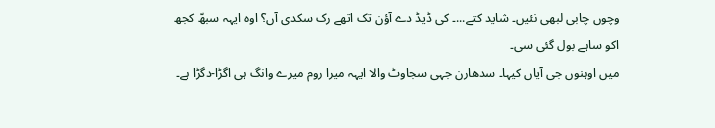وچوں چابی لبھی نئیں۔ شاید کتے...۔ کی ڈیڈ دے آؤن تک اتھے رک سکدی آں؟ اوہ ایہہ سبھّ کجھ اکو ساہے بول گئی سی۔
میں اوہنوں جی آیاں کیہا۔ سدھارن جہی سجاوٹ والا ایہہ میرا روم میرے وانگ ہی اگڑا-دگڑا ہے۔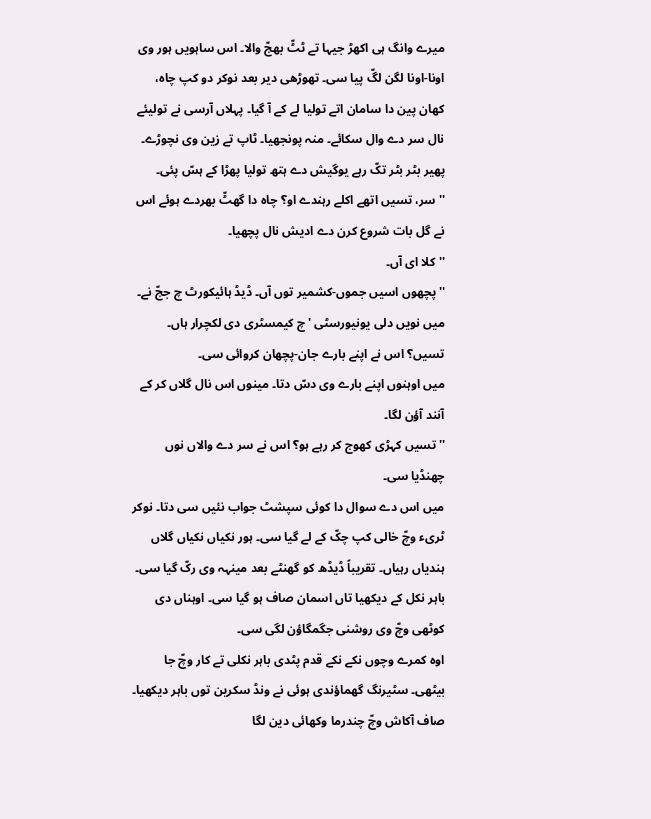میرے وانگ ہی اکھڑ جیہا تے ٹٹّ بھجّ والا۔ اس ساہویں ہور وی اونا-اونا لگن لگّ پیا سی۔ تھوڑھی دیر بعد نوکر دو کپ چاہ، کھان پین دا سامان اتے تولیا لے کے آ گیا۔ پہلاں آرسی نے تولیئے نال سر دے وال سکائے۔ منہ پونجھیا۔ ٹاپ تے زین وی نچوڑے۔ پھیر بٹر بٹر تکّ رہے یوگیش دے ہتھ تولیا پھڑا کے ہسّ پئی۔
''سر، تسیں اتھے اکلے رہندے او؟ چاہ دا گھٹّ بھردے ہوئے اس نے گل بات شروع کرن دے ادیش نال پچھیا۔
''کلا ای آں۔
''پچھوں اسیں جموں-کشمیر توں آں۔ ڈیڈ ہائیکورٹ چ ججّ نے۔ میں نویں دلی یونیورسٹی 'چ کیمسٹری دی لکچرار ہاں۔ تسیں؟ اس نے اپنے بارے جان-پچھان کروائی سی۔
میں اوہنوں اپنے بارے وی دسّ دتا۔ مینوں اس نال گلاں کر کے آنند آؤن لگا۔
''تسیں کہڑی کھوج کر رہے ہو؟ اس نے سر دے والاں نوں چھنڈیا سی۔
میں اس دے سوال دا کوئی سپشٹ جواب نئیں سی دتا۔ نوکر ٹریء وچّ خالی کپ چکّ کے لے گیا سی۔ ہور نکیاں نکیاں گلاں ہندیاں رہیاں۔ تقریباً ڈیڈھ کو گھنٹے بعد مینہہ وی رکّ گیا سی۔ باہر نکل کے دیکھیا تاں اسمان صاف ہو گیا سی۔ اوہناں دی کوٹھی وچّ وی روشنی جگمگاؤن لگی سی۔
اوہ کمرے وچوں نکے نکے قدم پٹدی باہر نکلی تے کار وچّ جا بیٹھی۔ سٹیرنگ گھماؤندی ہوئی نے ونڈ سکرین توں باہر دیکھیا۔ صاف آکاش وچّ چندرما وکھائی دین لگا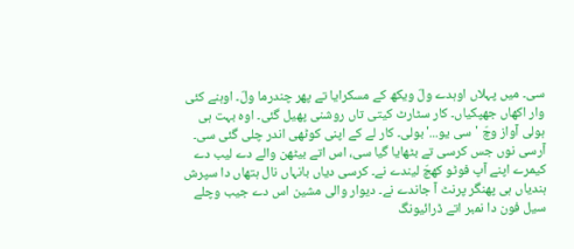سی۔ میں پہلاں اوہدے ولّ ویکھ کے مسکرایا تے پھر چندرما ولّ۔ اوہنے کئی وار اکھاں جھپکیاں۔ کار سٹارٹ کیتی تاں روشنی پھیل گئی۔ اوہ بہت ہی ہولی آواز وچّ 'سی یو...' بولی۔ کار لے کے اپنی کوٹھی اندر چلی گئی سی۔
آرسی نوں جس کرسی تے بٹھایا گیا سی، اس اتے بیٹھن والے دے لیب دے کیمرے اپنے آپ فوٹو کھچّ لیندے نے۔ کرسی دیاں بانہاں نال ہتھاں دا سپرش ہندیاں ہی پھنگر پرنٹ آ جاندے نے۔ دیوار والی مشین اس دے جیب وچلے سیل فون دا نمبر اتے ڈرائیونگ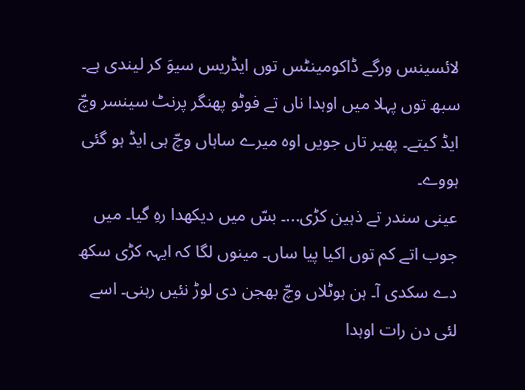لائسینس ورگے ڈاکومینٹس توں ایڈریس سیوَ کر لیندی ہے۔ سبھ توں پہلا میں اوہدا ناں تے فوٹو پھنگر پرنٹ سینسر وچّ ایڈ کیتے۔ پھیر تاں جویں اوہ میرے ساہاں وچّ ہی ایڈ ہو گئی ہووے۔
عینی سندر تے ذہین کڑی...۔ بسّ میں دیکھدا رہِ گیا۔ میں جوب اتے کم توں اکیا پیا ساں۔ مینوں لگا کہ ایہہ کڑی سکھ دے سکدی آ۔ ہن ہوٹلاں وچّ بھجن دی لوڑ نئیں رہنی۔ اسے لئی دن رات اوہدا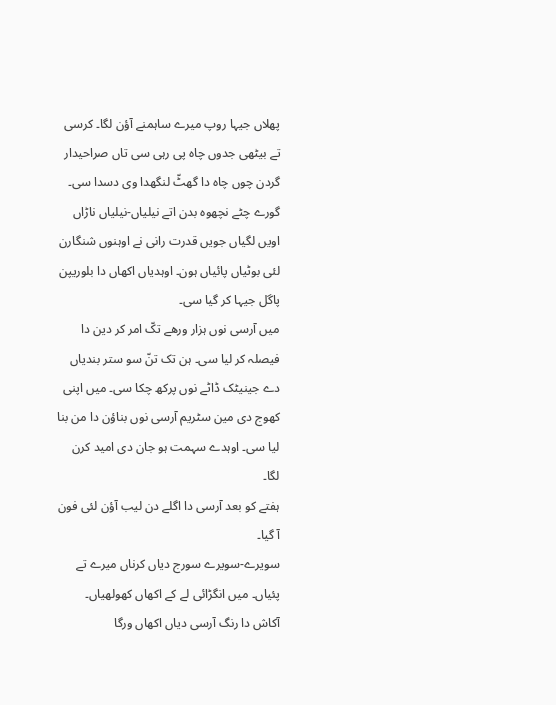پھلاں جیہا روپ میرے ساہمنے آؤن لگا۔ کرسی تے بیٹھی جدوں چاہ پی رہی سی تاں صراحیدار گردن چوں چاہ دا گھٹّ لنگھدا وی دسدا سی۔ گورے چٹے نچھوہ بدن اتے نیلیاں-نیلیاں ناڑاں اویں لگیاں جویں قدرت رانی نے اوہنوں شنگارن لئی بوٹیاں پائیاں ہون۔ اوہدیاں اکھاں دا بلوریپن پاگل جیہا کر گیا سی۔
میں آرسی نوں ہزار ورھے تکّ امر کر دین دا فیصلہ کر لیا سی۔ ہن تک تنّ سو ستر بندیاں دے جینیٹک ڈاٹے نوں پرکھ چکا سی۔ میں اپنی کھوج دی مین سٹریم آرسی نوں بناؤن دا من بنا لیا سی۔ اوہدے سہمت ہو جان دی امید کرن لگا۔
ہفتے کو بعد آرسی دا اگلے دن لیب آؤن لئی فون آ گیا۔
سویرے-سویرے سورج دیاں کرناں میرے تے پئیاں۔ میں انگڑائی لے کے اکھاں کھولھیاں۔ آکاش دا رنگ آرسی دیاں اکھاں ورگا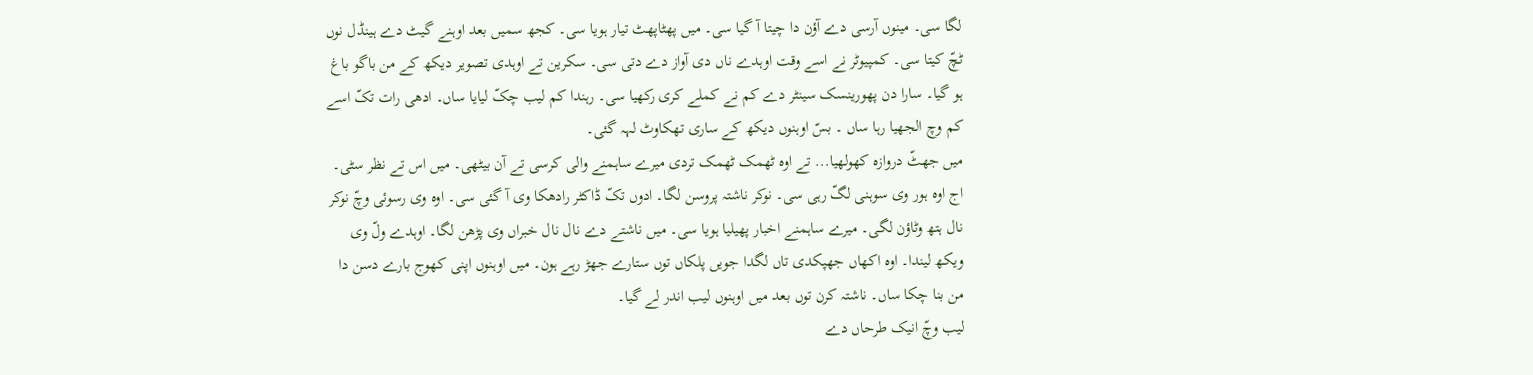لگا سی۔ مینوں آرسی دے آؤن دا چیتا آ گیا سی۔ میں پھٹاپھٹ تیار ہویا سی۔ کجھ سمیں بعد اوہنے گیٹ دے ہینڈل نوں ٹچّ کیتا سی۔ کمپیوٹر نے اسے وقت اوہدے ناں دی آواز دے دتی سی۔ سکرین تے اوہدی تصویر دیکھ کے من باگو باغ ہو گیا۔ سارا دن پھورینسک سینٹر دے کم نے کملے کری رکھیا سی۔ رہندا کم لیب چکّ لیایا ساں۔ ادھی رات تکّ اسے کم وچ الجھیا رہا ساں ۔ بسّ اوہنوں دیکھ کے ساری تھکاوٹ لہہ گئی۔
میں جھٹّ دروازہ کھولھیا... تے اوہ ٹھمک ٹھمک تردی میرے ساہمنے والی کرسی تے آن بیٹھی۔ میں اس تے نظر سٹی۔ اج اوہ ہور وی سوہنی لگّ رہی سی۔ نوکر ناشتہ پروسن لگا۔ ادوں تکّ ڈاکٹر رادھکا وی آ گئی سی۔ اوہ وی رسوئی وچّ نوکر نال ہتھ وٹاؤن لگی۔ میرے ساہمنے اخبار پھیلیا ہویا سی۔ میں ناشتے دے نال نال خبراں وی پڑھن لگا۔ اوہدے ولّ وی ویکھ لیندا۔ اوہ اکھاں جھپکدی تاں لگدا جویں پلکاں توں ستارے جھڑ رہے ہون۔ میں اوہنوں اپنی کھوج بارے دسن دا من بنا چکا ساں۔ ناشتہ کرن توں بعد میں اوہنوں لیب اندر لے گیا۔
لیب وچّ انیک طرحاں دے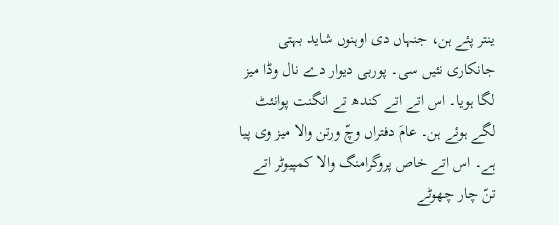ینتر پئے ہن، جنہاں دی اوہنوں شاید بہتی جانکاری نئیں سی۔ پوربی دیوار دے نال وڈا میز لگا ہویا۔ اس اتے اتے کندھ تے انگنت پوانئٹ لگے ہوئے ہن۔ عامَ دفتراں وچّ ورتن والا میز وی پیا ہے۔ اس اتے خاص پروگرامنگ والا کمپیوٹر اتے تنّ چار چھوٹے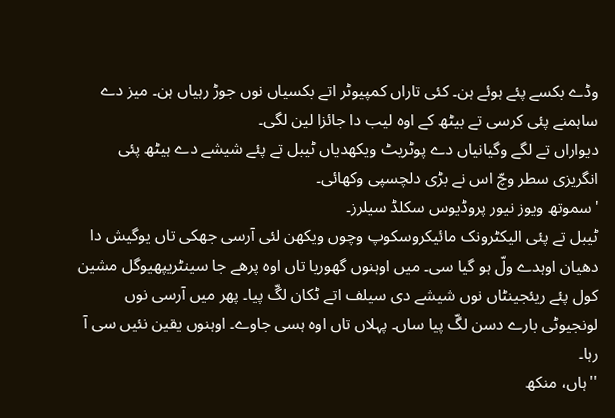وڈے بکسے پئے ہوئے ہن۔ کئی تاراں کمپیوٹر اتے بکسیاں نوں جوڑ رہیاں ہن۔ میز دے ساہمنے پئی کرسی تے بیٹھ کے اوہ لیب دا جائزا لین لگی۔
دیواراں تے لگے وگیانیاں دے پوٹریٹ ویکھدیاں ٹیبل تے پئے شیشے دے ہیٹھ پئی انگریزی سطر وچّ اس نے بڑی دلچسپی وکھائی۔
'سموتھ ویوز نیور پروڈیوس سکلڈ سیلرز۔
ٹیبل تے پئی الیکٹرونک مائیکروسکوپ وچوں ویکھن لئی آرسی جھکی تاں یوگیش دا دھیان اوہدے ولّ ہو گیا سی۔ میں اوہنوں گھوریا تاں اوہ پرھے جا سینٹریپھیوگل مشین کول پئے ریئجینٹاں نوں شیشے دی سیلف اتے ٹکان لگّ پیا۔ پھر میں آرسی نوں لونجیوٹی بارے دسن لگّ پیا ساں۔ پہلاں تاں اوہ ہسی جاوے۔ اوہنوں یقین نئیں سی آ رہا۔
''ہاں، منکھ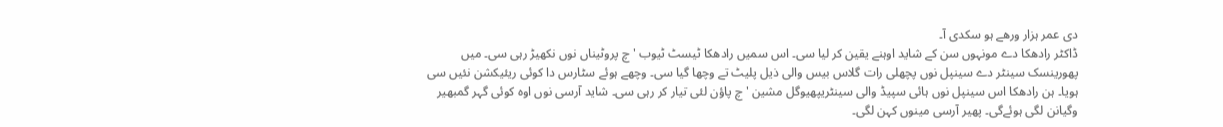دی عمر ہزار ورھے ہو سکدی آ۔
ڈاکٹر رادھکا دے مونہوں سن کے شاید اوہنے یقین کر لیا سی۔ اس سمیں رادھکا ٹیسٹ ٹیوب 'چ پروٹیناں نوں نکھیڑ رہی سی۔ میں پھورینسک سینٹر دے سینپل نوں پچھلی رات گلاس بیس والی ذیل پلیٹ تے وچھا گیا سی۔ وچھے ہوئے سٹارس دا کوئی ریئیکشن نئیں سی ہویا۔ ہن رادھکا اس سینپل نوں ہائی سپیڈ والی سینٹریپھیوگل مشین 'چ پاؤن لئی تیار کر رہی سی۔ شاید آرسی نوں اوہ کوئی گہر گمبھیر وگیانن لگی ہوئےگی۔ پھیر آرسی مینوں کہن لگی۔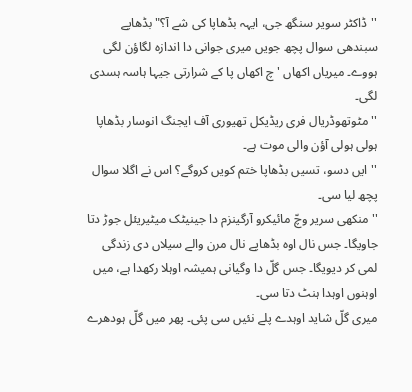''ڈاکٹر سویر سنگھ جی، ایہہ بڈھاپا کی شے آ؟" بڈھاپے سبندھی سوال پچھ جویں میری جوانی دا اندازہ لگاؤن لگی ہووے۔ میریاں اکھاں 'چ اکھاں پا کے شرارتی جیہا ہاسہ ہسدی لگی۔
''مٹوتھوڈریال فری ریڈیکل تھیوری آف ایجنگ انوسار بڈھاپا ہولی ہولی آؤن والی موت ہے۔
''ایں دسو، تسیں بڈھاپا ختم کویں کروگے؟ اس نے اگلا سوال پچھ لیا سی۔
''منکھی سریر وچّ مائیکرو آرگینزم دا جینیٹک میٹیریئل جوڑ دتا جاویگا۔ جس نال اوہ بڈھاپے نال مرن والے سیلاں دی زندگی لمی کر دیویگا۔ جس گلّ دا وگیانی ہمیشہ اوہلا رکھدا ہے، میں اوہنوں اوہدا ہنٹ دتا سی۔
میری گلّ شاید اوہدے پلے نئیں سی پئی۔ پھر میں گلّ ہودھرے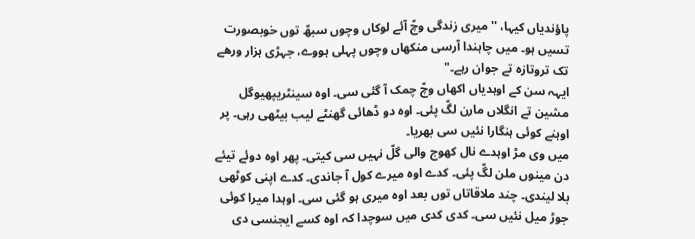پاؤندیاں کیہا، ''میری زندگی وچّ آئے لوکاں وچوں سبھّ توں خوبصورت تسیں ہو۔ میں چاہندا آرسی منکھاں وچوں پہلی ہووے، جہڑی ہزار ورھے تک تروتازہ تے جوان رہے۔"
ایہہ سن کے اوہدیاں اکھاں وچّ چمک آ گئی سی۔ اوہ سینٹریپھیوگل مشین تے انگلاں مارن لگّ پئی۔ اوہ دو ڈھائی گھنٹے لیب بیٹھی رہی۔ پر اوہنے کوئی ہنگارا نئیں سی بھریا۔
میں وی مڑ اوہدے نال کھوج والی گلّ نہیں سی کیتی۔ پھر اوہ دوئے تیئے دن مینوں ملن لگّ پئی۔ کدے اوہ میرے کول آ جاندی۔ کدے اپنی کوٹھی بلا لیندی۔ چند ملاقاتاں توں بعد اوہ میری ہو گئی سی۔ اوہدا میرا کوئی جوڑ میل نئیں سی۔ کدی کدی میں سوچدا کہ اوہ کسے ایجنسی دی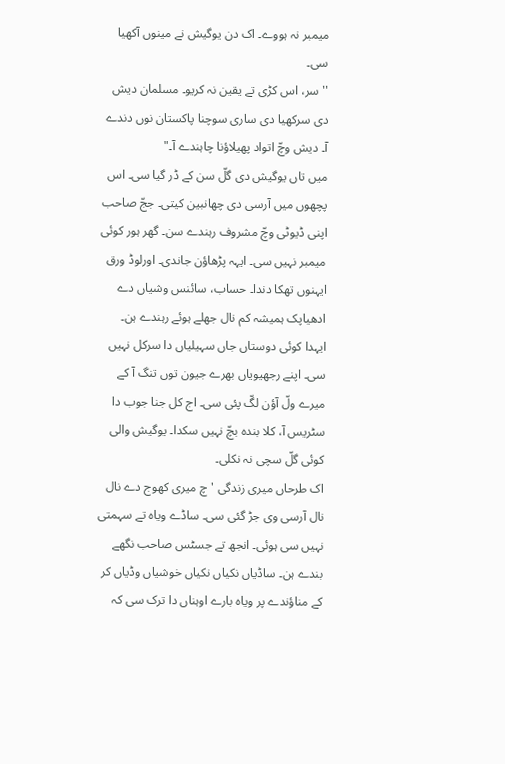میمبر نہ ہووے۔ اک دن یوگیش نے مینوں آکھیا سی۔
''سر، اس کڑی تے یقین نہ کریو۔ مسلمان دیش دی سرکھیا دی ساری سوچنا پاکستان نوں دندے آ۔ دیش وچّ اتواد پھیلاؤنا چاہندے آ۔"
میں تاں یوگیش دی گلّ سن کے ڈر گیا سی۔ اس پچھوں میں آرسی دی چھانبین کیتی۔ ججّ صاحب اپنی ڈیوٹی وچّ مشروف رہندے سن۔ گھر ہور کوئی میمبر نہیں سی۔ ایہہ پڑھاؤن جاندی۔ اورلوڈ ورق ایہنوں تھکا دندا۔ حساب، سائنس وشیاں دے ادھیاپک ہمیشہ کم نال جھلے ہوئے رہندے ہن۔ ایہدا کوئی دوستاں جاں سہیلیاں دا سرکل نہیں سی۔ اپنے رجھیویاں بھرے جیون توں تنگ آ کے میرے ولّ آؤن لگّ پئی سی۔ اج کل جنا جوب دا سٹریس آ، کلا بندہ بچّ نہیں سکدا۔ یوگیش والی کوئی گلّ سچی نہ نکلی۔
اک طرحاں میری زندگی 'چ میری کھوج دے نال نال آرسی وی جڑ گئی سی۔ ساڈے ویاہ تے سہمتی نہیں سی ہوئی۔ انجھ تے جسٹس صاحب نگھے بندے ہن۔ ساڈیاں نکیاں نکیاں خوشیاں وڈیاں کر کے مناؤندے پر ویاہ بارے اوہناں دا ترک سی کہ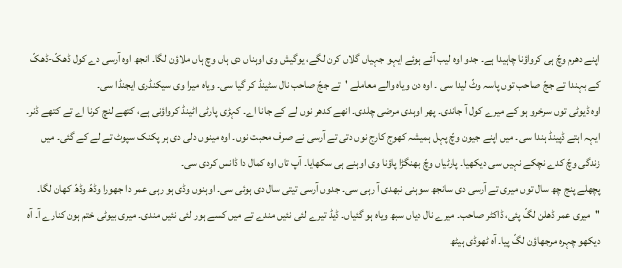اپنے دھرم وچّ ہی کرواؤنا چاہیدا ہے۔ جدو اوہ لیب آئے ہوئے ایہو جہیاں گلاں کرن لگے، یوگیش وی اوہناں دی ہاں وچ ہاں ملاؤن لگا۔ انجھ اوہ آرسی دے کول ڈھکّ-ڈھکّ کے بہندا تے ججّ صاحب توں پاسہ وٹّ لیدا سی ۔ اوہ دن ویاہ والے معاملے 'تے ججّ صاحب نال سٹینڈ کر گیا سی۔ ویاہ میرا وی سیکنڈری ایجنڈا سی۔
اوہ ڈیوٹی توں سرخرو ہو کے میرے کول آ جاندی۔ پھر اوہدی مرضی چلدی۔ انھے کدھر نوں لے کے جانا اے۔ کہڑی پارٹی اٹینڈ کرواؤنی ہے، کتھے لنچ کرنا اے تے کتھے ڈنر۔ ایہہ اہتے ڈپینڈ ہندا سی۔ میں اپنے جیون وچّ پہل ہمیشہ کھوج کارج نوں دتی تے آرسی نے صرف محبت نوں۔ اوہ مینوں دلی دی ہر پکنک سپوٹ تے لے کے گئی۔ میں زندگی وچّ کدے نچکے نہیں سی دیکھیا۔ پارٹیاں وچّ بھنگڑا پاؤنا وی اوہنے ہی سکھایا۔ آپ تاں اوہ کمال دا ڈانس کردی سی۔
پچھلے پنج چھ سال توں میری تے آرسی دی سانجھ سوہنی نبھدی آ رہی سی۔ جدوں آرسی تیتی سال دی ہوئی سی۔ اوہنوں وڈی ہو رہی عمر دا جھورا وڈھّ وڈھّ کھان لگا۔
''میری عمر ڈھلن لگّ پئی، ڈاکٹر صاحب۔ میرے نال دیاں سبھ ویاہ ہو گئیاں۔ ڈیڈ تیرے لئی نئیں مندے تے میں کسے ہور لئی نئیں مندی۔ میری بیوٹی ختم ہون کنارے آ۔ آہ دیکھو چہرہ مرجھاؤن لگّ پیا۔ آہ ٹھوڈی ہیٹھ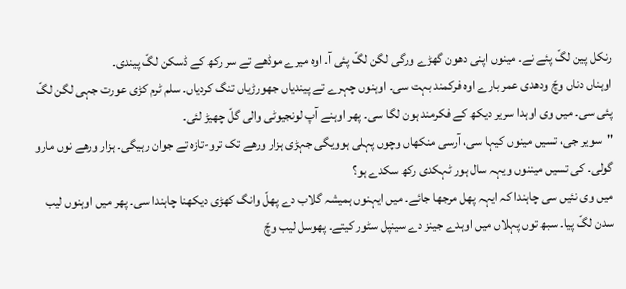رنکل پین لگّ پئے نے۔ مینوں اپنی دھون گھڑے ورگی لگن لگّ پئی آ۔ اوہ میرے موڈھے تے سر رکھ کے ڈسکن لگّ پیندی۔
اوہناں دناں وچّ ودھدی عمر بارے اوہ فرکمند بہت سی۔ اوہنوں چہرے تے پیندیاں جھورڑیاں تنگ کردیاں۔ سلم ٹرم کڑی عورت جہی لگن لگّ پئی سی۔ میں وی اوہدا سریر دیکھ کے فکرمند ہون لگا سی۔ پھر اوہنے آپ لونجیوٹی والی گلّ چھیڑ لئی۔
''سویر جی، تسیں مینوں کیہا سی، آرسی منکھاں وچوں پہلی ہوویگی جہڑی ہزار ورھے تک ترو-تازہ تے جوان رہیگی۔ ہزار ورھے نوں مارو گولی۔ کی تسیں میننوں ویہہ سال ہور ٹہکدی رکھ سکدے ہو؟
میں وی نئیں سی چاہندا کہ ایہہ پھل مرجھا جائے۔ میں ایہنوں ہمیشہ گلاب دے پھلّ وانگ کھڑی دیکھنا چاہندا سی۔ پھر میں اوہنوں لیب سدن لگّ پیا۔ سبھ توں پہلاں میں اوہدے جینز دے سینپل سٹور کیتے۔ پھوسل لیب وچّ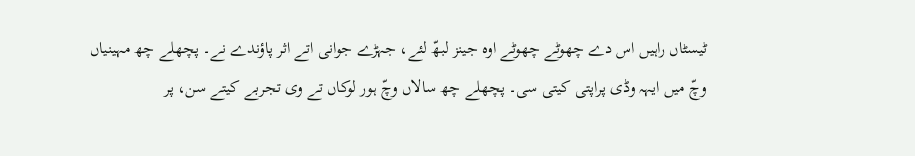ٹیسٹاں راہیں اس دے چھوٹے چھوٹے اوہ جینز لبھّ لئے، جہڑے جوانی اتے اثر پاؤندے نے۔ پچھلے چھ مہینیاں وچّ میں ایہہ وڈی پراپتی کیتی سی۔ پچھلے چھ سالاں وچّ ہور لوکاں تے وی تجربے کیتے سن، پر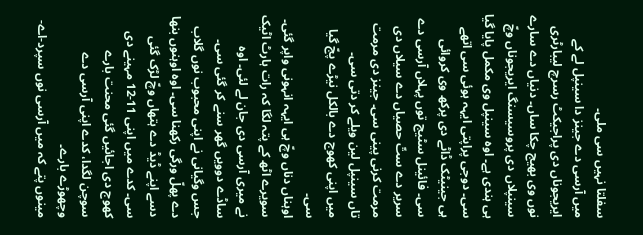سفلتا نہیں سی ملی۔
میں آرسی دے جینز دا سینپل لے کے ایریجوناں دی پراجیکٹ رسرچ لیبارٹری نوں وی بھیج چکا ساں۔ دنیاں دے سارے سینپلاں دی پروسیسنگ ایریجوناں وچّ ہی ہندی ہے۔ اوہ سینپل وی مکمل پایا گیا سی۔ دوجی پراپتی ایہہ ہوئی سی اتھے ہی جینیٹک ڈاٹے دی پرکھ وی کروائی سی۔ فائینل سٹیج توں پہلاں آرسی دے سریر دے ستّ حصیاں دے سیلاں دی مرمت کرنی پینی سی۔ جینز دی مرمت تاں سینپل لین ویلے کر دتی سی۔
میں اپنی کھوج دے بالکل نیڑے پجّ گیا سی۔
اوہناں دناں وچّ ہی ایہہ انہونی واپر گئی۔ سویرے اٹھ کے پتہ لگا کہ رات ہارٹ اٹیک نے میری آرسی دی جان لے لئی۔ اوہ ساڈے دوویں گھر سنے کر گئی سی۔ جس وگیانی نے اپنی محبوب نوں گلاب دے پھلّ ورگی رکھنا سی۔ اوہ اوہنوں بنھا دسے اپنے ڈیڈ دے ہتھاں وچّ لڑک گئی سی۔ کدے میں اپنی 11-12 مہینے دی کھوج دی اجائیں گئی محنت بارے سوچن لگدا، کدے اپنی آرسی دے وچھوڑے بارے۔
مینوں پتے کہ میں آرسی نوں سپرد-اے-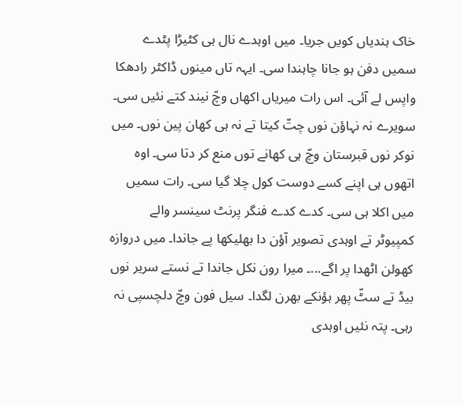خاک ہندیاں کویں جریا۔ میں اوہدے نال ہی کٹیڑا پٹدے سمیں دفن ہو جانا چاہندا سی۔ ایہہ تاں مینوں ڈاکٹر رادھکا واپس لے آئی۔ اس رات میریاں اکھاں وچّ نیند کتے نئیں سی۔ سویرے نہ نہاؤن نوں چتّ کیتا تے نہ ہی کھان پین نوں۔ میں نوکر نوں قبرستان وچّ ہی کھانے توں منع کر دتا سی۔ اوہ اتھوں ہی اپنے کسے دوست کول چلا گیا سی۔ رات سمیں میں اکلا ہی سی۔ کدے کدے فنگر پرنٹ سینسر والے کمپیوٹر تے اوہدی تصویر آؤن دا بھلیکھا پے جاندا۔ میں دروازہ کھولن اٹھدا پر اگے...۔ میرا رون نکل جاندا تے نستے سریر نوں بیڈ تے سٹّ پھر ہؤنکے بھرن لگدا۔ سیل فون وچّ دلچسپی نہ رہی۔ پتہ نئیں اوہدی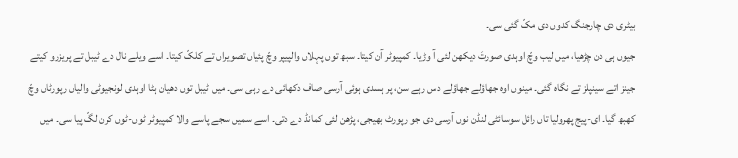بیٹری دی چارجنگ کدوں دی مکّ گئی سی۔
جیوں ہی دن چڑھیا، میں لیب وچّ اوہدی صورتَ دیکھن لئی آ وڑیا۔ کمپیوٹر آن کیتا۔ سبھ توں پہلاں والپیپر وچّ پئیاں تصویراں تے کلکّ کیتا۔ اسے ویلے نال دے ٹیبل تے پریزرو کیتے جینز اتے سینپلز تے نگاہ گئی۔ مینوں اوہ جھاؤلے جھاؤلے دس رہے سن، پر ہسدی ہوئی آرسی صاف دکھائی دے رہی سی۔ میں ٹیبل توں دھیان ہٹا اوہدی لونجیوٹی والیاں رپورٹاں وچّ کھبھ گیا۔ ای-پیج پھرولیا تاں رائل سوسائٹی لنڈن نوں آرسی دی جو رپورٹ بھیجی، پڑھن لئی کمانڈ دے دتی۔ اسے سمیں سجے پاسے والا کمپیوٹر ٹوں-ٹوں کرن لگّ پیا سی۔ میں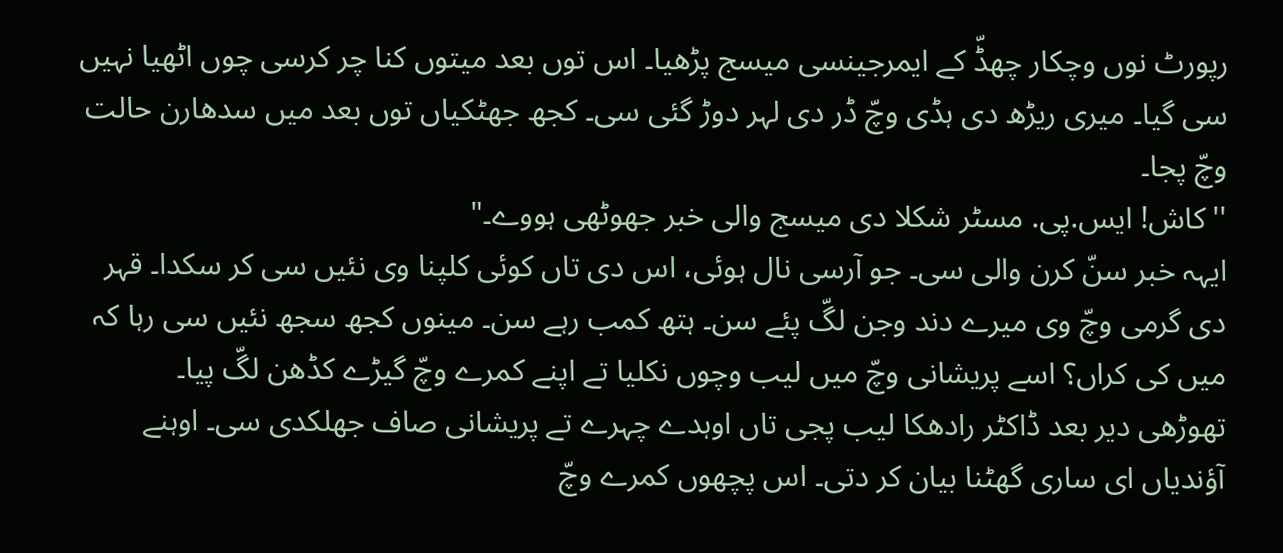رپورٹ نوں وچکار چھڈّ کے ایمرجینسی میسج پڑھیا۔ اس توں بعد میتوں کنا چر کرسی چوں اٹھیا نہیں سی گیا۔ میری ریڑھ دی ہڈی وچّ ڈر دی لہر دوڑ گئی سی۔ کجھ جھٹکیاں توں بعد میں سدھارن حالت وچّ پجا۔
''کاش! ایس.پی. مسٹر شکلا دی میسج والی خبر جھوٹھی ہووے۔"
ایہہ خبر سنّ کرن والی سی۔ جو آرسی نال ہوئی، اس دی تاں کوئی کلپنا وی نئیں سی کر سکدا۔ قہر دی گرمی وچّ وی میرے دند وجن لگّ پئے سن۔ ہتھ کمب رہے سن۔ مینوں کجھ سجھ نئیں سی رہا کہ میں کی کراں؟ اسے پریشانی وچّ میں لیب وچوں نکلیا تے اپنے کمرے وچّ گیڑے کڈھن لگّ پیا۔
تھوڑھی دیر بعد ڈاکٹر رادھکا لیب پجی تاں اوہدے چہرے تے پریشانی صاف جھلکدی سی۔ اوہنے آؤندیاں ای ساری گھٹنا بیان کر دتی۔ اس پچھوں کمرے وچّ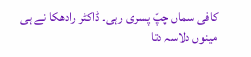کافی سماں چپّ پسری رہی۔ ڈاکٹر رادھکا نے ہی مینوں دلاسہ دتا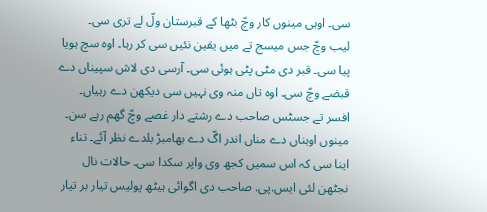سی۔ اوہی مینوں کار وچّ بٹھا کے قبرستان ولّ لے تری سی۔
لیب وچّ جس میسج تے میں یقین نئیں سی کر رہا۔ اوہ سچ ہویا پیا سی۔ قبر دی مٹی پٹی ہوئی سی۔ آرسی دی لاش سپیناں دے قبضے وچّ سی۔ اوہ تاں منہ وی نہیں سی دیکھن دے رہیاں۔ افسر تے جسٹس صاحب دے رشتے دار غصے وچّ گھم رہے سن۔ مینوں اوہناں دے مناں اندر اگّ دے بھامبڑ بلدے نظر آئے۔ تناء اینا سی کہ اس سمیں کجھ وی واپر سکدا سی۔ حالات نال نجٹھن لئی ایس.پی. صاحب دی اگوائی ہیٹھ پولیس تیار بر تیار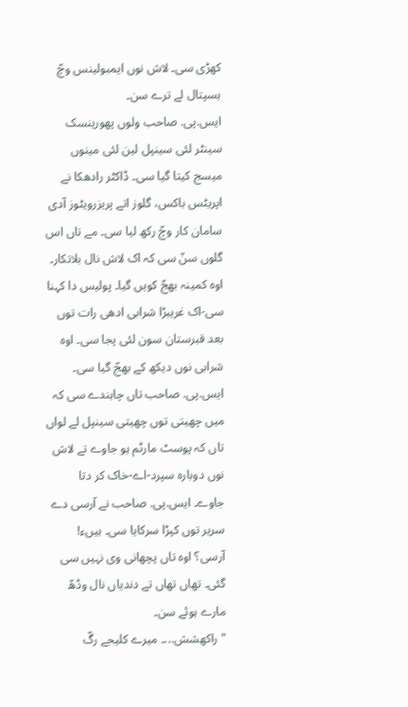کھڑی سی۔ لاش نوں ایمبولینس وچّ ہسپتال لے ترے سن۔
ایس.پی. صاحب ولوں پھورینسک سینٹر لئی سینپل لین لئی مینوں میسج کیتا گیا سی۔ ڈاکٹر رادھکا نے اپریٹس باکس، گلوز اتے پریزرویٹوز آدی سامان کار وچّ رکھ لیا سی۔ مے تاں اس گلوں سنّ سی کہ اک لاش نال بلاتکار۔ اوہ کمینہ بھجّ کویں گیا۔ پولیس دا کہنا سی-اک غریبڑا شرابی ادھی رات توں بعد قبرستان سون لئی پجا سی۔ اوہ شرابی نوں دیکھ کے بھجّ گیا سی۔
ایس.پی. صاحب تاں چاہندے سی کہ میں چھیتی توں چھیتی سینپل لے لواں تاں کہ پوسٹ مارٹم ہو جاوے تے لاش نوں دوبارہ سپرد-اے-خاک کر دتا جاوے۔ ایس.پی. صاحب نے آرسی دے سریر توں کپڑا سرکایا سی۔ ہیںء! آرسی؟ اوہ تاں پچھانی وی نہیں سی گئی۔ تھاں تھاں تے دندیاں نال وڈھّ مارے ہوئے سن۔
"راکھشش...۔ میرے کلیجے رگّ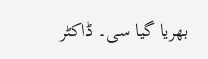بھریا گیا سی۔ ڈاکٹر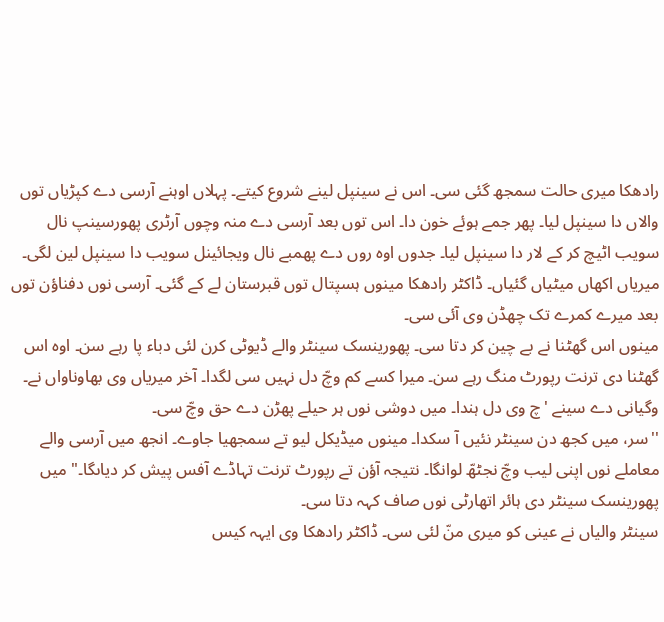رادھکا میری حالت سمجھ گئی سی۔ اس نے سینپل لینے شروع کیتے۔ پہلاں اوہنے آرسی دے کپڑیاں توں والاں دا سینپل لیا۔ پھر جمے ہوئے خون دا۔ اس توں بعد آرسی دے منہ وچوں آرٹری پھورسینپ نال سویب اٹیچ کر کے لار دا سینپل لیا۔ جدوں اوہ روں دے پھمبے نال ویجائینل سویب دا سینپل لین لگی۔ میریاں اکھاں میٹیاں گئیاں۔ ڈاکٹر رادھکا مینوں ہسپتال توں قبرستان لے کے گئی۔ آرسی نوں دفناؤن توں بعد میرے کمرے تک چھڈن وی آئی سی۔
مینوں اس گھٹنا نے بے چین کر دتا سی۔ پھورینسک سینٹر والے ڈیوٹی کرن لئی دباء پا رہے سن۔ اوہ اس گھٹنا دی ترنت رپورٹ منگ رہے سن۔ میرا کسے کم وچّ دل نہیں سی لگدا۔ آخر میریاں وی بھاوناواں نے۔ وگیانی دے سینے 'چ وی دل ہندا۔ میں دوشی نوں ہر حیلے پھڑن دے حق وچّ سی۔
''سر، میں کجھ دن سینٹر نئیں آ سکدا۔ مینوں میڈیکل لیو تے سمجھیا جاوے۔ انجھ میں آرسی والے معاملے نوں اپنی لیب وچّ نجٹھّ لوانگا۔ نتیجہ آؤن تے رپورٹ ترنت تہاڈے آفس پیش کر دیاںگا۔" میں پھورینسک سینٹر دی ہائر اتھارٹی نوں صاف کہہ دتا سی۔
سینٹر والیاں نے عینی کو میری منّ لئی سی۔ ڈاکٹر رادھکا وی ایہہ کیس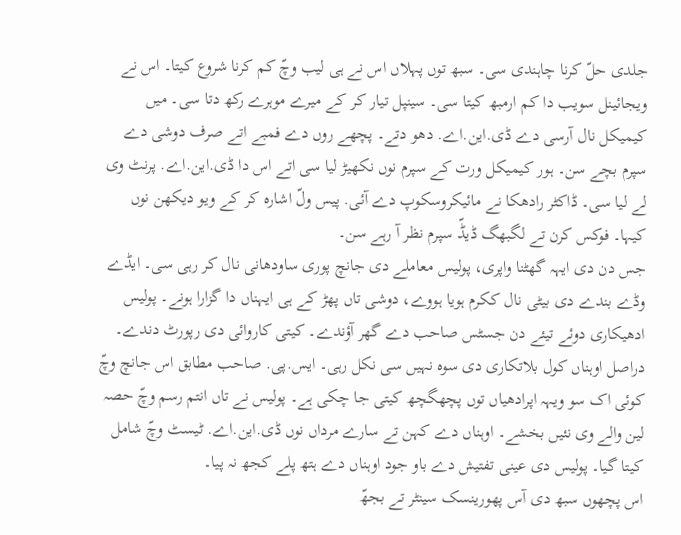جلدی حلّ کرنا چاہندی سی۔ سبھ توں پہلاں اس نے ہی لیب وچّ کم کرنا شروع کیتا۔ اس نے ویجائینل سویب دا کم ارمبھ کیتا سی۔ سینپل تیار کر کے میرے موہرے رکھ دتا سی۔ میں کیمیکل نال آرسی دے ڈی.این.اے. دھو دتے۔ پچھے روں دے فمبے اتے صرف دوشی دے سپرم بچے سن۔ ہور کیمیکل ورت کے سپرم نوں نکھیڑ لیا سی اتے اس دا ڈی.این.اے. پرنٹ وی لے لیا سی۔ ڈاکٹر رادھکا نے مائیکروسکوپ دے آئی. پیس ولّ اشارہ کر کے ویو دیکھن نوں کیہا۔ فوکس کرن تے لگبھگ ڈیڈّ سپرم نظر آ رہے سن۔
جس دن دی ایہہ گھٹنا واپری، پولیس معاملے دی جانچ پوری ساودھانی نال کر رہی سی۔ ایڈے وڈے بندے دی بیٹی نال ککرم ہویا ہووے، دوشی تاں پھڑ کے ہی ایہناں دا گزارا ہونے۔ پولیس ادھیکاری دوئے تیئے دن جسٹس صاحب دے گھر آؤندے۔ کیتی کاروائی دی رپورٹ دندے۔ دراصل اوہناں کول بلاتکاری دی سوہ نہیں سی نکل رہی۔ ایس.پی. صاحب مطابق اس جانچ وچّ کوئی اک سو ویہہ اپرادھیاں توں پچھگچھ کیتی جا چکی ہے۔ پولیس نے تاں انتم رسم وچّ حصہ لین والے وی نئیں بخشے۔ اوہناں دے کہن تے سارے مرداں نوں ڈی.این.اے. ٹیسٹ وچّ شامل کیتا گیا۔ پولیس دی عینی تفتیش دے باو جود اوہناں دے ہتھ پلے کجھ نہ پیا۔
اس پچھوں سبھ دی آس پھورینسک سینٹر تے بجھّ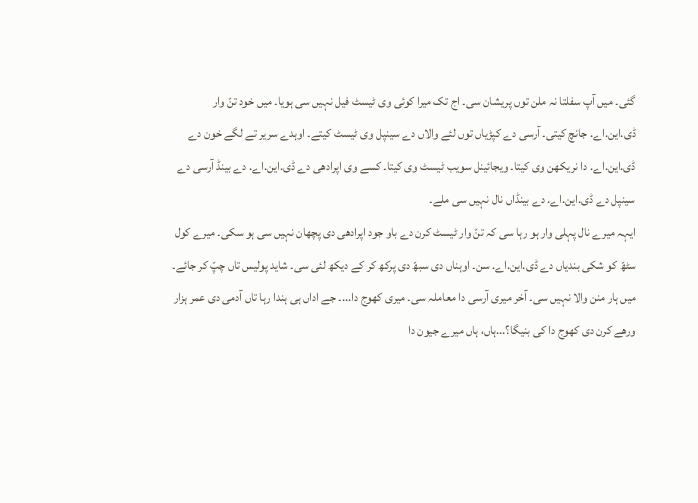گئی۔ میں آپ سفلتا نہ ملن توں پریشان سی۔ اج تک میرا کوئی وی ٹیسٹ فیل نہیں سی ہویا۔ میں خود تنّ وار ڈی.این.اے. جانچ کیتی۔ آرسی دے کپڑیاں توں لئے والاں دے سینپل وی ٹیسٹ کیتے۔ اوہدے سریر تے لگے خون دے ڈی.این.اے. دا نریکھن وی کیتا۔ ویجائینل سویب ٹیسٹ وی کیتا۔ کسے وی اپرادھی دے ڈی.این.اے. دے بینڈ آرسی دے سینپل دے ڈی.این.اے. دے بینڈاں نال نہیں سی ملے۔
ایہہ میرے نال پہلی وار ہو رہا سی کہ تنّ وار ٹیسٹ کرن دے باو جود اپرادھی دی پچھان نہیں سی ہو سکی۔ میرے کول سٹھّ کو شکی بندیاں دے ڈی.این.اے. سن۔ اوہناں دی سبھّ دی پرکھ کر کے دیکھ لئی سی۔ شاید پولیس تاں چپّ کر جائے۔ میں ہار منن والا نہیں سی۔ آخر میری آرسی دا معاملہ سی۔ میری کھوج دا...۔ جے اداں ہی ہندا رہا تاں آدمی دی عمر ہزار ورھے کرن دی کھوج دا کی بنیگا؟...ہاں، ہاں میرے جیون دا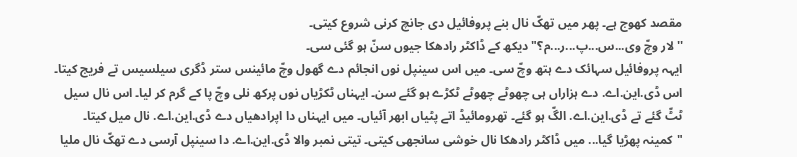مقصد کھوج ہے۔ پھر میں تھکّ نال بنے پروفائیل دی جانچ کرنی شروع کیتی۔
''لار وچّ وی...س...پ...ر...م؟" دیکھ کے ڈاکٹر رادھکا جیوں سنّ ہو گئی سی۔
ایہہ پروفائیل سہائک دے ہتھ وچّ سی۔ میں اس سینپل نوں انجائم دے گھول وچّ مائینس ستر ڈگری سیلسیس تے فریج کیتا۔ اس ڈی.این.اے. دے ہزاراں ہی چھوٹے چھوٹے ٹکڑے ہو گئے سن۔ ایہناں ٹکڑیاں نوں پرکھ نلی وچّ پا کے گرم کر لیا۔ اس نال سیل ٹٹّ گئے تے ڈی.این.اے. الگّ ہو گئے۔ تھرومائیڈ اتے پٹیاں ابھر آئیاں۔ میں ایہناں دا اپرادھیاں دے ڈی.این.اے. نال میل کیتا۔
"کمینہ پھڑیا گیا... میں ڈاکٹر رادھکا نال خوشی سانجھی کیتی۔ تیتی نمبر والا ڈی.این.اے. دا سینپل آرسی دے تھکّ نال ملیا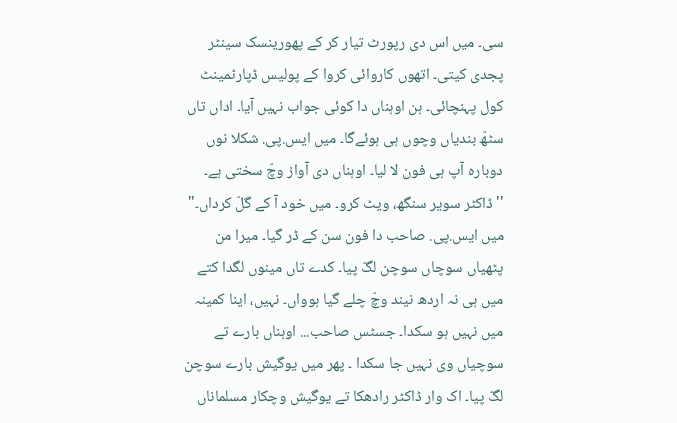سی۔ میں اس دی رپورٹ تیار کر کے پھورینسک سینٹر پجدی کیتی۔ اتھوں کاروائی کروا کے پولیس ڈپارٹمینٹ کول پہنچائی۔ ہن اوہناں دا کوئی جواب نہیں آیا۔ اداں تاں سٹھّ بندیاں وچوں ہی ہوئےگا۔ میں ایس.پی. شکلا نوں دوبارہ آپ ہی فون لا لیا۔ اوہناں دی آواز وچّ سختی ہے۔
''ڈاکٹر سویر سنگھ، ویٹ کرو۔ میں خود آ کے گلّ کرداں۔"
میں ایس.پی. صاحب دا فون سن کے ڈر گیا۔ میرا من پٹھیاں سوچاں سوچن لگّ پیا۔ کدے تاں مینوں لگدا کتے میں ہی نہ اردھ نیند وچّ چلے گیا ہوواں۔ نہیں، اینا کمینہ میں نہیں ہو سکدا۔ جسٹس صاحب... اوہناں بارے تے سوچیاں وی نہیں جا سکدا ۔ پھر میں یوگیش بارے سوچن لگّ پیا۔ اک وار ڈاکٹر رادھکا تے یوگیش وچکار مسلماناں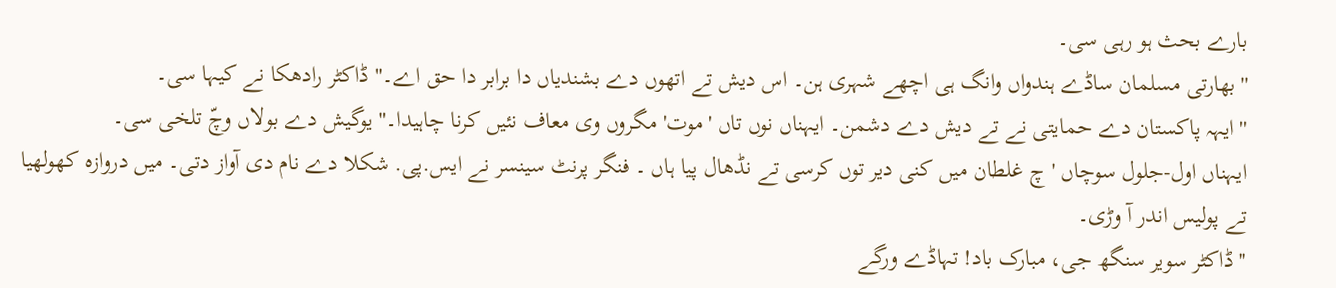بارے بحث ہو رہی سی۔
''بھارتی مسلمان ساڈے ہندواں وانگ ہی اچھے شہری ہن۔ اس دیش تے اتھوں دے بشندیاں دا برابر دا حق اے۔" ڈاکٹر رادھکا نے کیہا سی۔
''ایہہ پاکستان دے حمایتی نے تے دیش دے دشمن۔ ایہناں نوں تاں 'موت' مگروں وی معاف نئیں کرنا چاہیدا۔" یوگیش دے بولاں وچّ تلخی سی۔
ایہناں اول-جلول سوچاں 'چ غلطان میں کنی دیر توں کرسی تے نڈھال پیا ہاں ۔ فنگر پرنٹ سینسر نے ایس.پی. شکلا دے نام دی آواز دتی۔ میں دروازہ کھولھیا تے پولیس اندر آ وڑی۔
''ڈاکٹر سویر سنگھ جی، مبارک باد! تہاڈے ورگے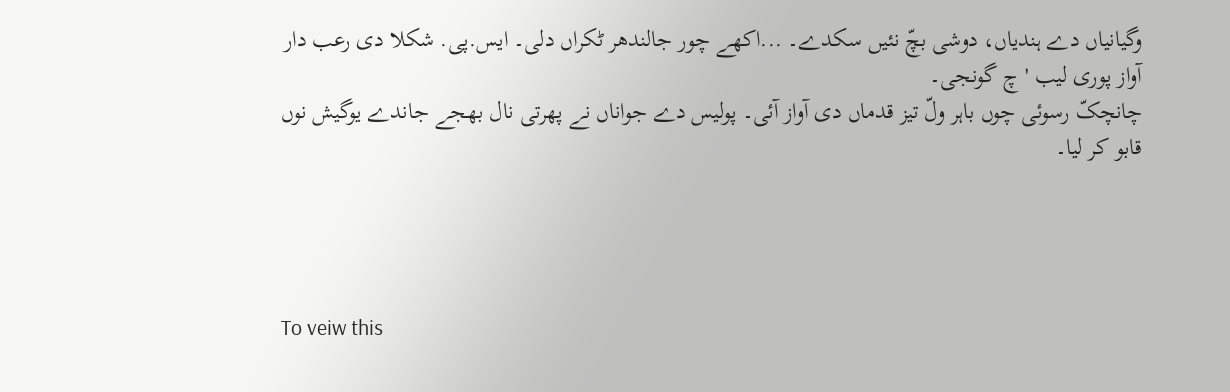وگیانیاں دے ہندیاں، دوشی بچّ نئیں سکدے۔ ...اکھے چور جالندھر ٹکراں دلی۔ ایس.پی. شکلا دی رعب دار آواز پوری لیب 'چ گونجی۔
چانچکّ رسوئی چوں باہر ولّ تیز قدماں دی آواز آئی۔ پولیس دے جواناں نے پھرتی نال بھجے جاندے یوگیش نوں قابو کر لیا۔




To veiw this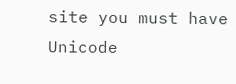site you must have Unicode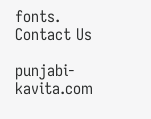fonts. Contact Us

punjabi-kavita.com